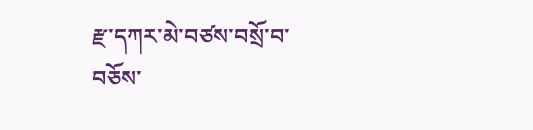རྫ་དཀར་མེ་བཙས་བསྲོ་བ་བཅོས་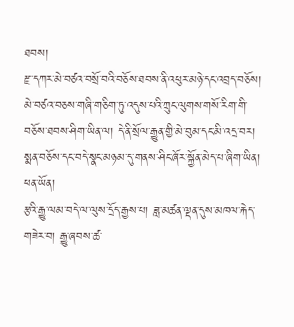ཐབས།
རྫ་དཀར་མེ་བཙའ་བསྲོ་བའི་བཅོས་ཐབས་ནི་འཕུར་མཉེ་དང་འབྲད་བཅོས། མེ་བཙའ་བཅས་གཞི་གཅིག་ཏུ་འདུས་པའི་ཀྲུང་ལུགས་གསོ་རིག་གི་བཅོས་ཐབས་ཤིག་ཡིན་ལ། དེ་ནི་སྲོལ་རྒྱུན་གྱི་མེ་བུམ་དང་མི་འདྲ་བར། སྨན་བཅོས་དང་བདེ་སྣང་མཉམ་དུ་གནས་ཤིང་ཞོར་སྐྱོན་མེད་པ་ཞིག་ཡིན།
ཕན་ཡོན།
རྩའི་རྒྱུ་ལམ་བདེ་ལ་ལུས་དྲོད་རྒྱས་པ། ཟླ་མཚན་ལྡན་དུས་མཁལ་རྐེད་གཟེར་བ། རྒྱུ་ཞབས་ཚ་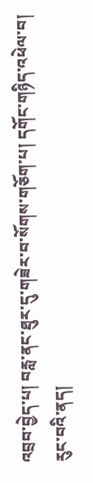འབྲབ་བྱེད་པ། བརླ་ནང་ཐུར་དུ་གཟེར་བ་སོགས་གཅོག་པ། དགོང་གཉིད་འཕེལ་བ།
རུང་བའི་ནད།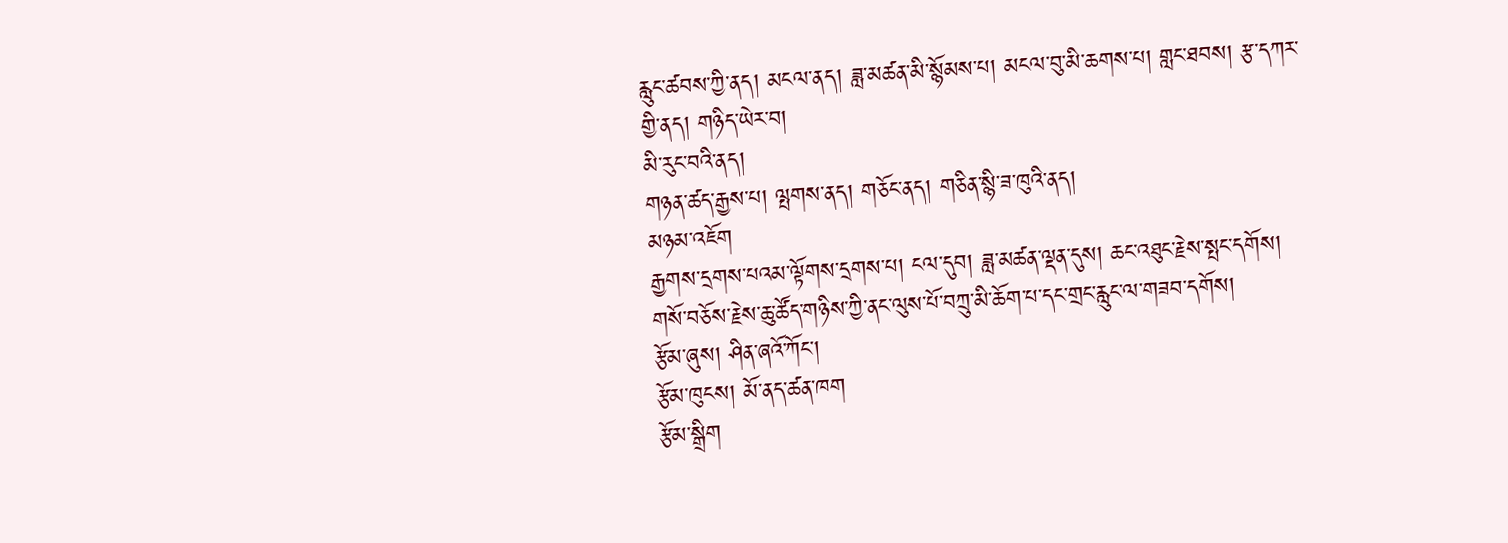རླུང་ཚབས་ཀྱི་ནད། མངལ་ནད། ཟླ་མཚན་མི་སྙོམས་པ། མངལ་བུ་མི་ཆགས་པ། གླང་ཐབས། རྩ་དཀར་གྱི་ནད། གཉིད་ཡེར་བ།
མི་རུང་བའི་ནད།
གཉན་ཚད་རྒྱས་པ། ལྤགས་ནད། གཅོང་ནད། གཅིན་སྙི་ཟ་ཁུའི་ནད།
མཉམ་འཇོག
རྒྱགས་དྲགས་པའམ་ལྟོགས་དྲགས་པ། ངལ་དུབ། ཟླ་མཚན་ལྡན་དུས། ཆང་འཐུང་རྗེས་སྤང་དགོས། གསོ་བཅོས་རྗེས་ཆུ་ཚོད་གཉིས་ཀྱི་ནང་ལུས་པོ་བཀྲུ་མི་ཆོག་པ་དང་གྲང་རླུང་ལ་གཟབ་དགོས།
རྩོམ་ཞུས། ཤིན་ཞའོ་ཀོང་།
རྩོམ་ཁུངས། མོ་ནད་ཚན་ཁག
རྩོམ་སྒྲིག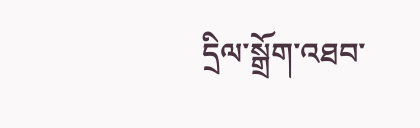དྲིལ་སྒྲོག་འཐབ་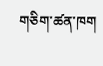གཅིག་ཚན་ཁག